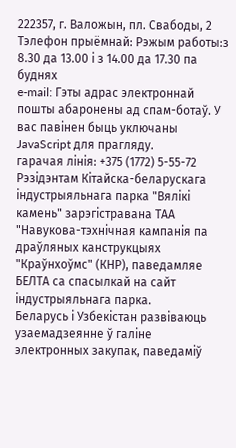222357, г. Валожын, пл. Свабоды, 2
Тэлефон прыёмнай: Рэжым работы:з 8.30 да 13.00 і з 14.00 да 17.30 па буднях
e-mail: Гэты адрас электроннай пошты абаронены ад спам-ботаў. У вас павінен быць уключаны JavaScript для прагляду.
гарачая лінія: +375 (1772) 5-55-72
Рэзідэнтам Кітайска-беларускага індустрыяльнага парка "Вялікі камень" зарэгістравана ТАА "Навукова-тэхнічная кампанія па драўляных канструкцыях "Краўнхоўмс" (КНР), паведамляе БЕЛТА са спасылкай на сайт індустрыяльнага парка.
Беларусь і Узбекістан развіваюць узаемадзеянне ў галіне электронных закупак, паведаміў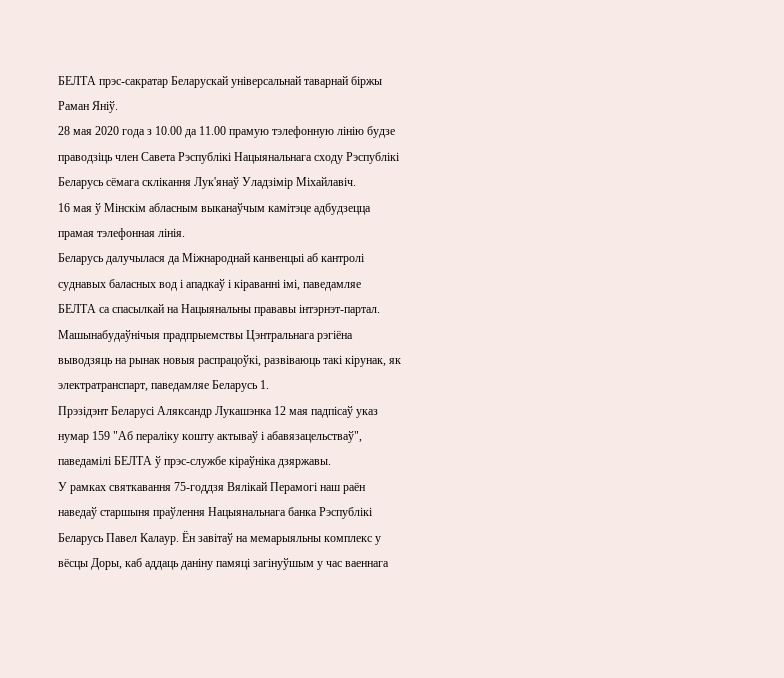БЕЛТА прэс-сакратар Беларускай універсальнай таварнай біржы Раман Яніў.
28 мая 2020 года з 10.00 да 11.00 прамую тэлефонную лінію будзе праводзіць член Савета Рэспублікі Нацыянальнага сходу Рэспублікі Беларусь сёмага склікання Лук'янаў Уладзімір Міхайлавіч.
16 мая ў Мінскім абласным выканаўчым камітэце адбудзецца прамая тэлефонная лінія.
Беларусь далучылася да Міжнароднай канвенцыі аб кантролі суднавых баласных вод і ападкаў і кіраванні імі, паведамляе БЕЛТА са спасылкай на Нацыянальны прававы інтэрнэт-партал.
Машынабудаўнічыя прадпрыемствы Цэнтральнага рэгіёна выводзяць на рынак новыя распрацоўкі, развіваюць такі кірунак, як электратранспарт, паведамляе Беларусь 1.
Прэзідэнт Беларусі Аляксандр Лукашэнка 12 мая падпісаў указ нумар 159 "Аб пераліку кошту актываў і абавязацельстваў", паведамілі БЕЛТА ў прэс-службе кіраўніка дзяржавы.
У рамках святкавання 75-годдзя Вялікай Перамогі наш раён наведаў старшыня праўлення Нацыянальнага банка Рэспублікі Беларусь Павел Калаур. Ён завітаў на мемарыяльны комплекс у вёсцы Доры, каб аддаць даніну памяці загінуўшым у час ваеннага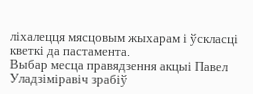ліхалецця мясцовым жыхарам і ўскласці кветкі да пастамента.
Выбар месца правядзення акцыі Павел Уладзіміравіч зрабіў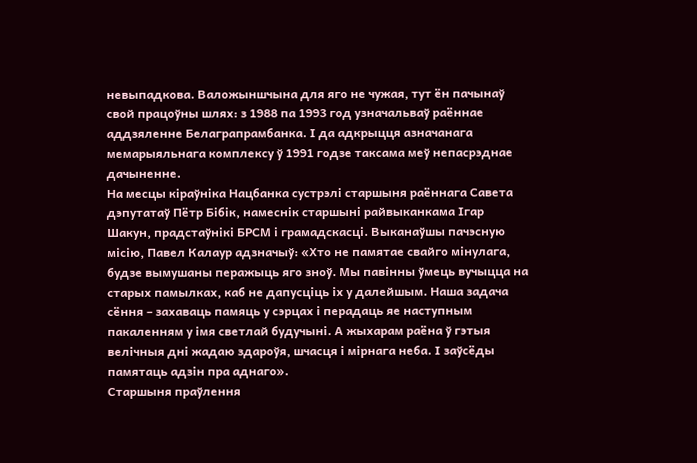невыпадкова. Валожыншчына для яго не чужая, тут ён пачынаў свой працоўны шлях: з 1988 па 1993 год узначальваў раённае аддзяленне Белаграпрамбанка. І да адкрыцця азначанага мемарыяльнага комплексу ў 1991 годзе таксама меў непасрэднае дачыненне.
На месцы кіраўніка Нацбанка сустрэлі старшыня раённага Савета дэпутатаў Пётр Бібік, намеснік старшыні райвыканкама Ігар Шакун, прадстаўнікі БРСМ і грамадскасці. Выканаўшы пачэсную місію, Павел Калаур адзначыў: «Хто не памятае свайго мінулага, будзе вымушаны перажыць яго зноў. Мы павінны ўмець вучыцца на старых памылках, каб не дапусціць іх у далейшым. Наша задача сёння – захаваць памяць у сэрцах і перадаць яе наступным пакаленням у імя светлай будучыні. А жыхарам раёна ў гэтыя велічныя дні жадаю здароўя, шчасця і мірнага неба. І заўсёды памятаць адзін пра аднаго».
Старшыня праўлення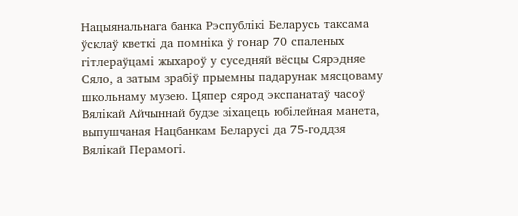Нацыянальнага банка Рэспублікі Беларусь таксама ўсклаў кветкі да помніка ў гонар 70 спаленых гітлераўцамі жыхароў у суседняй вёсцы Сярэдняе Сяло, а затым зрабіў прыемны падарунак мясцоваму школьнаму музею. Цяпер сярод экспанатаў часоў Вялікай Айчыннай будзе зіхацець юбілейная манета, выпушчаная Нацбанкам Беларусі да 75-годдзя Вялікай Перамогі.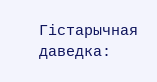Гістарычная даведка: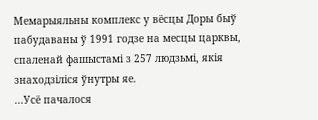Мемарыяльны комплекс у вёсцы Доры быў пабудаваны ў 1991 годзе на месцы царквы, спаленай фашыстамі з 257 людзьмі, якія знаходзіліся ўнутры яе.
...Усё пачалося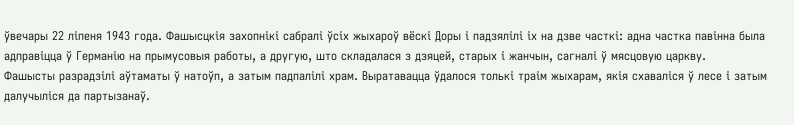ўвечары 22 ліпеня 1943 года. Фашысцкія захопнікі сабралі ўсіх жыхароў вёскі Доры і падзялілі іх на дзве часткі: адна частка павінна была адправіцца ў Германію на прымусовыя работы, а другую, што складалася з дзяцей, старых і жанчын, сагналі ў мясцовую царкву.
Фашысты разрадзілі аўтаматы ў натоўп, а затым падпалілі храм. Выратавацца ўдалося толькі траім жыхарам, якія схаваліся ў лесе і затым далучыліся да партызанаў.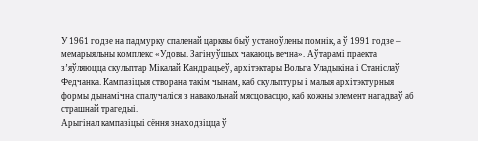У 1961 годзе на падмурку спаленай царквы быў устаноўлены помнік, а ў 1991 годзе – мемарыяльны комплекс «Удовы. Загінуўшых чакаюць вечна». Аўтарамі праекта з’яўляюцца скульптар Мікалай Кандрацьеў, архітэктары Вольга Уладыкіна і Станіслаў Федчанка. Кампазіцыя створана такім чынам, каб скульптуры і малыя архітэктурныя формы дынамічна спалучаліся з навакольнай мясцовасцю, каб кожны элемент нагадваў аб страшнай трагедыі.
Арыгінал кампазіцыі сёння знаходзіцца ў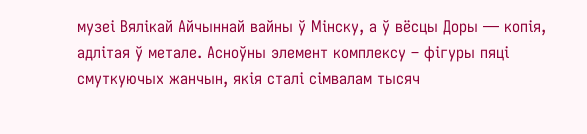музеі Вялікай Айчыннай вайны ў Мінску, а ў вёсцы Доры — копія, адлітая ў метале. Асноўны элемент комплексу – фігуры пяці смуткуючых жанчын, якія сталі сімвалам тысяч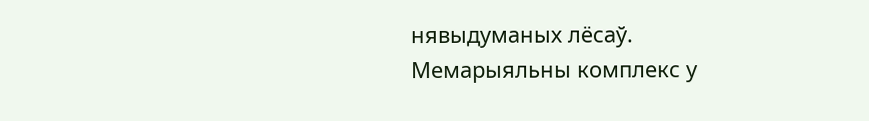нявыдуманых лёсаў.
Мемарыяльны комплекс у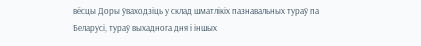вёсцы Доры ўваходзіць у склад шматлікіх пазнавальных тураў па Беларусі, тураў выхаднога дня і іншых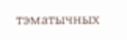тэматычных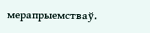мерапрыемстваў.